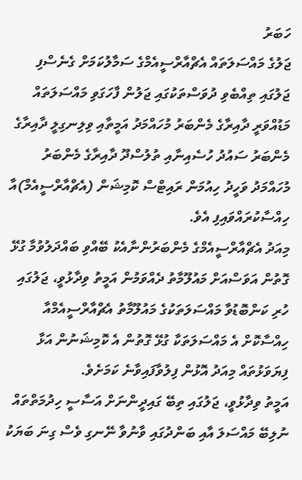ހަބަރު
ޖަލުގެ މައްސަލަތައް އެޗްއާރްސީއެމްގެ ސަމާލުކަމަށް ގެނެސްފި
ޖަލުގައި ތިއްބެވި ދުވަސްތަކުގައި ޖަލުން ފާހަގަވި މައްސަލަތައް މަޑުއްވަރީ ދާއިރާގެ މެންބަރު މުހައްމަދު އަމީތާއި ވިލިނގިލީ ދާއިރާގެ މެންބަރު ސައުދު ހުސެއިނާއި ތުލުސްދޫ ދާއިރާގެ މެންބަރު މުހައްމަދު ވަހީދު ހިއުމަން ރައިޓްސް ކޮމިޝަން (އެޗްއާރްސީއެމް)އާ ހިއްސާކުރައްވައިފި އެވެ.
މިއަދު އެޗްއާރްސީއެމްގެ މެންބަރުންނާއެކު ބޭއްވި ބައްދަލުވުމާ ގުޅޭ ގޮތުން އަވަސްއަށް މައުލޫމާތު ދެއްވަމުން އަމީތު ވިދާޅުވީ، ޖަލުގައި ހުރި ކަންބޮޑުވާ މައްސަލަތަކުގެ މައުލޫމާތު އެޗްއާރްސީއެމްއާ ހިއްސާކޮށް އެ މައްސަލަތަކާ ގުޅޭ ގޮތުން އެ ކޮމިޝަނުން އަޅާ ފިޔަވަޅުތައް މިއަދު އޮޅުން ފިލުވާފައިވާނެ ކަމަށެވެ.
އަމީތު ވިދާޅުވީ، ޖަލުގައި ތިބޭ ގައިދީންނަށް އަސާސީ ހިދުމަތްތައް ނުލިބޭ މައްސަލަ އާއި ބަންދުގައި ވާނުވާ ނޭނގި ވެސް ގިނަ ބަޔަކު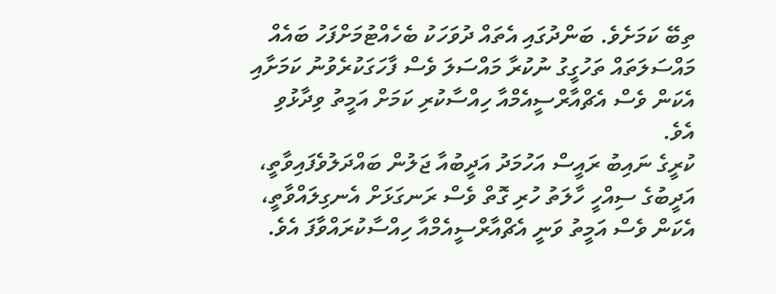ތިބޭ ކަމަށެވެ. ބަންދުގައި އެތައް ދުވަހަކު ބެހެއްޓުމަށްފަހު ބައެއް މައްސަލަތައް ތަހުގީގު ނުކުރާ މައްސަލަ ވެސް ފާހަގަކުރެވުނު ކަމަށާއި އެކަން ވެސް އެޗްއާރްސީއެމްއާ ހިއްސާކުރި ކަމަށް އަމީތު ވިދާޅުވި އެވެ.
ކުރީގެ ނައިބު ރައީސް އަހުމަދު އަދީބުއާ ޖަލުން ބައްދަލުވެފައިވާތީ، އަދީބުގެ ސިއްހީ ހާލަތު ހުރި ގޮތް ވެސް ރަނގަޅަށް އެނގިލައްވާތީ، އެކަން ވެސް އަމީތު ވަނީ އެޗްއާރްސީއެމްއާ ހިއްސާކުރައްވާފަ އެވެ.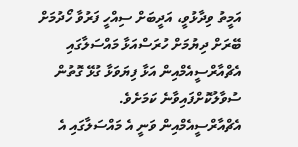އަމީތު ވިދާޅުވީ، އަދީބަށް ސިއްހީ ފަރުވާ ހޯދުމަށް ބޭރަށް ދިޔުމަށް ހުރަސްއަޅާ މައްސަލާގައި އެޗްއާރްސީއެމްއިން އަޅާ ފިޔަވަޅާ ގުޅޭ ގޮތުން ސުވާލުކޮށްފައިވާނެ ކަމަށެވެ. އެޗްއާރްސީއެމްއިން ވަނީ އެ މައްސަލާގައި އެ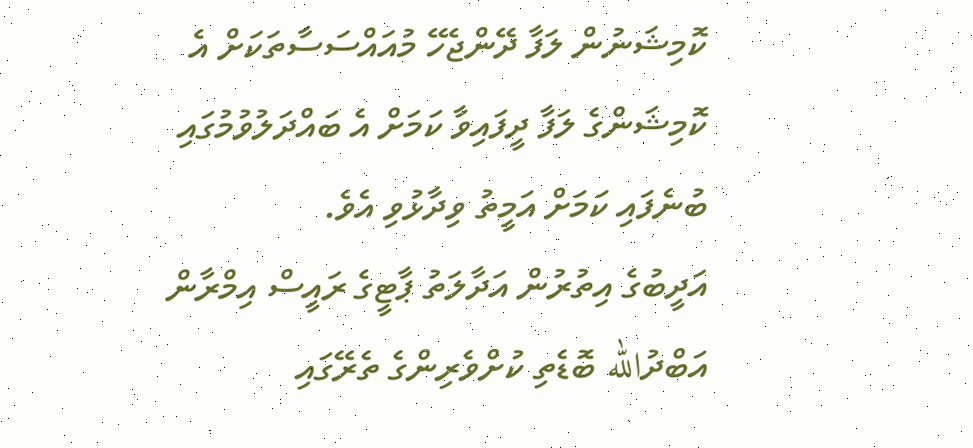ކޮމިޝަނުން ލަފާ ދޭންޖެހޭ މުއައްސަސާތަކަށް އެ ކޮމިޝަންގެ ލަފާ ދީފައިވާ ކަމަށް އެ ބައްދަލުވުމުގައި ބުނެފައި ކަމަށް އަމީތު ވިދާޅުވި އެވެ.
އަދީބުގެ އިތުރުން އަދާލަތު ޕާޓީގެ ރައީސް އިމްރާން އަބްދުالله ބޮޑެތި ކުށްވެރިންގެ ތެރޭގައި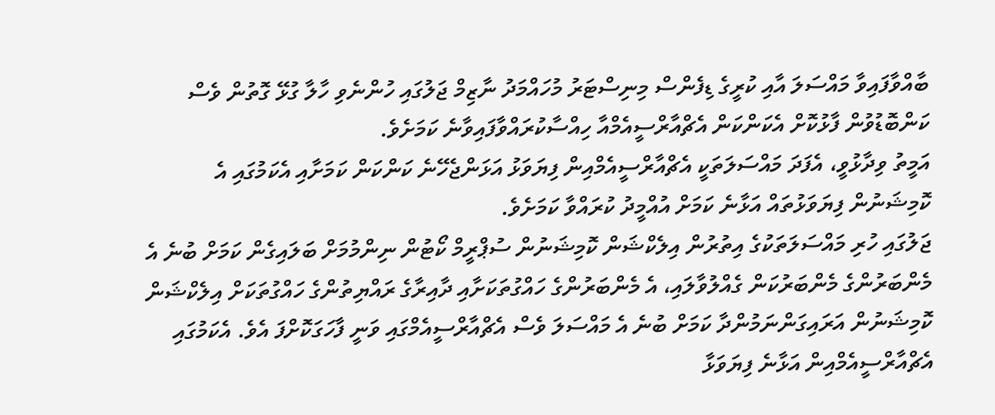ބާއްވާފައިވާ މައްސަލަ އާއި ކުރީގެ ޑިފެންސް މިނިސްޓަރު މުހައްމަދު ނާޒިމް ޖަލުގައި ހުންނެވި ހާލާ ގުޅޭ ގޮތުން ވެސް ކަންބޮޑުވުން ފާޅުކޮށް އެކަންކަން އެޗްއާރްސީއެމްއާ ހިއްސާކުރައްވާފައިވާނެ ކަމަށެވެ.
އަމީތު ވިދާޅުވީ، އެފަދަ މައްސަލަތަކީ އެޗްއާރްސީއެމްއިން ފިޔަވަޅު އަޅަންޖެހޭނެ ކަންކަން ކަމަށާއި އެކަމުގައި އެ ކޮމިޝަނުން ފިޔަވަޅުތައް އަޅާނެ ކަމަށް އުއްމީދު ކުރައްވާ ކަމަށެވެ.
ޖަލުގައި ހުރި މައްސަލަތަކުގެ އިތުރުން އިލެކްޝަން ކޮމިޝަނުން ސުޕްރީމް ކޯޓުން ނިންމުމަށް ބަލައިގެން ކަމަށް ބުނެ އެ މެންބަރުންގެ މެންބަރުކަން ގެއްލުވާލައި، އެ މެންބަރުންގެ ހައްގުތަކަށާއި ދާއިރާގެ ރައްޔިތުންގެ ހައްގުތަކަށް އިލެކްޝަން ކޮމިޝަނުން އަރައިގަންނަމުންދާ ކަމަށް ބުނެ އެ މައްސަލަ ވެސް އެޗްއާރްސީއެމްގައި ވަނީ ފާހަގަކޮށްފަ އެވެ. އެކަމުގައި އެޗްއާރްސީއެމްއިން އަޅާނެ ފިޔަވަޅާ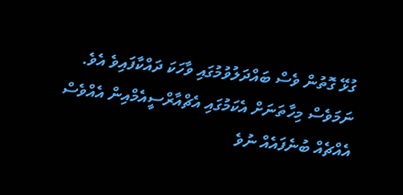ގުޅޭ ގޮތުން ވެސް ބައްދަލުވުމުގައި ވާހަކަ ދައްކާފައިވެ އެވެ. ނަމަވެސް މިހާތަނަށް އެކަމުގައި އެޗްއާރްސީއެމްއިން އެއްވެސް އެއްޗެއް ބުނެފައެއް ނުވެ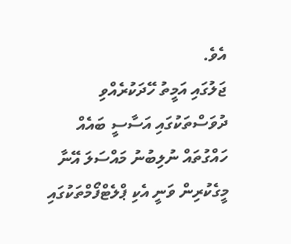އެވެ.
ޖަލުގައި އަމީތު ހޭދަކުރެއްވި ދުވަސްތަކުގައި އަސާސީ ބައެއް ހައްގުތައް ނުލިބުނު މައްސަލަ އޭނާ މީގެކުރިން ވަނީ އެކި ޕްލެޓްފޯމްތަކުގައި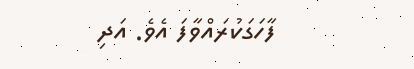ފާހަގަކުރައްވާފަ އެވެ. އަދި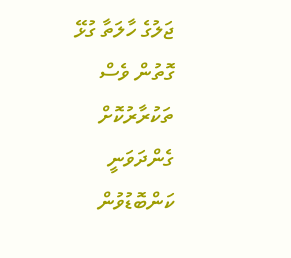ޖަލުގެ ހާލަތާ ގުޅޭ ގޮތުން ވެސް ތަކުރާރުކޮށް ގެންދަވަނީ ކަންބޮޑުވުން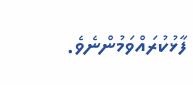ފާޅުކުރައްވަމުންނެވެ.